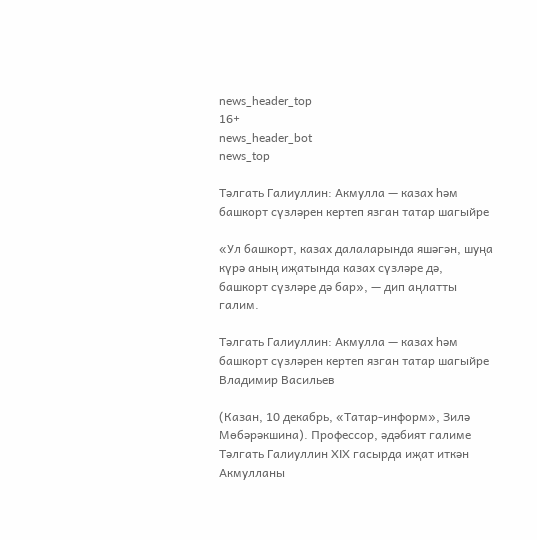news_header_top
16+
news_header_bot
news_top

Тәлгать Галиуллин: Акмулла — казах һәм башкорт сүзләрен кертеп язган татар шагыйре

«Ул башкорт, казах далаларында яшәгән, шуңа күрә аның иҗатында казах сүзләре дә, башкорт сүзләре дә бар», — дип аңлатты галим.

Тәлгать Галиуллин: Акмулла — казах һәм башкорт сүзләрен кертеп язган татар шагыйре
Владимир Васильев

(Казан, 10 декабрь, «Татар-информ», Зилә Мөбәрәкшина). Профессор, әдәбият галиме Тәлгать Галиуллин XIX гасырда иҗат иткән Акмулланы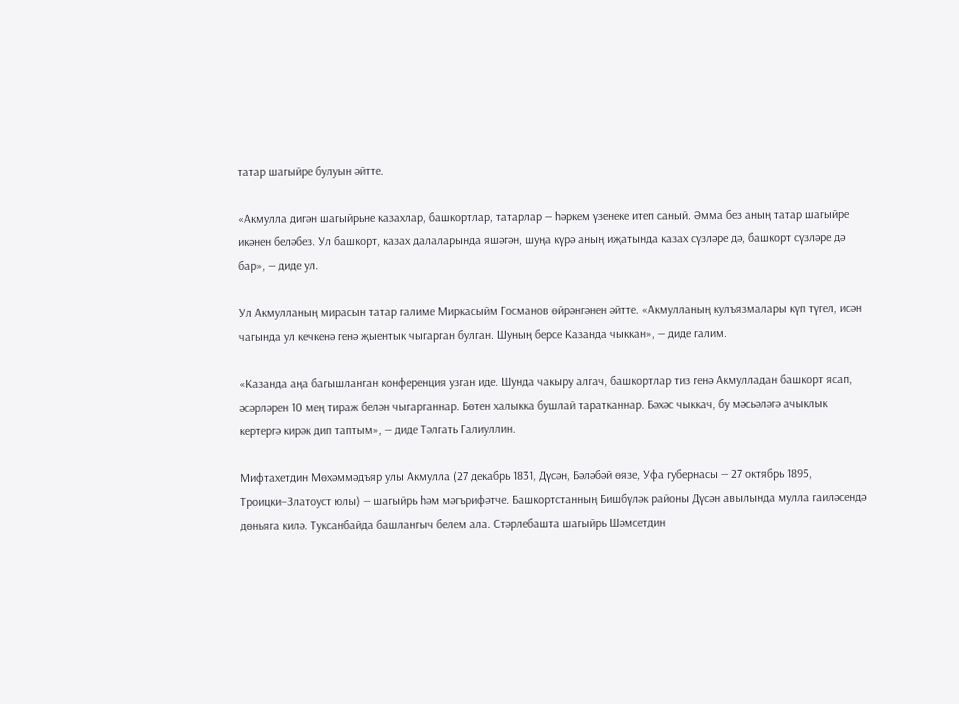татар шагыйре булуын әйтте.

«Акмулла дигән шагыйрьне казахлар, башкортлар, татарлар — һәркем үзенеке итеп саный. Әмма без аның татар шагыйре икәнен беләбез. Ул башкорт, казах далаларында яшәгән, шуңа күрә аның иҗатында казах сүзләре дә, башкорт сүзләре дә бар», — диде ул.

Ул Акмулланың мирасын татар галиме Миркасыйм Госманов өйрәнгәнен әйтте. «Акмулланың кулъязмалары күп түгел, исән чагында ул кечкенә генә җыентык чыгарган булган. Шуның берсе Казанда чыккан», — диде галим.

«Казанда аңа багышланган конференция узган иде. Шунда чакыру алгач, башкортлар тиз генә Акмулладан башкорт ясап, әсәрләрен 10 мең тираж белән чыгарганнар. Бөтен халыкка бушлай таратканнар. Бәхәс чыккач, бу мәсьәләгә ачыклык кертергә кирәк дип таптым», — диде Тәлгать Галиуллин.

Мифтахетдин Мөхәммәдъяр улы Акмулла (27 декабрь 1831, Дүсән, Бәләбәй өязе, Уфа губернасы — 27 октябрь 1895, Троицки–Златоуст юлы) — шагыйрь һәм мәгърифәтче. Башкортстанның Бишбүләк районы Дүсән авылында мулла гаиләсендә дөньяга килә. Туксанбайда башлангыч белем ала. Стәрлебашта шагыйрь Шәмсетдин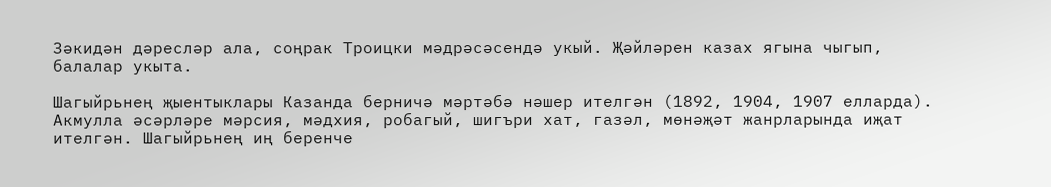Зәкидән дәресләр ала, соңрак Троицки мәдрәсәсендә укый. Җәйләрен казах ягына чыгып, балалар укыта.

Шагыйрьнең җыентыклары Казанда берничә мәртәбә нәшер ителгән (1892, 1904, 1907 елларда). Акмулла әсәрләре мәрсия, мәдхия, робагый, шигъри хат, газәл, мөнәҗәт жанрларында иҗат ителгән. Шагыйрьнең иң беренче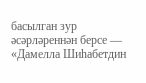басылган зур әсәрләреннән берсе — «Дамелла Шиһабетдин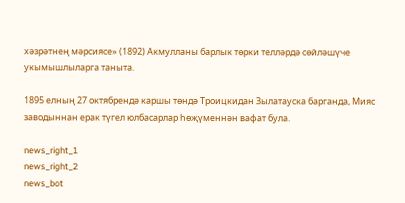хәзрәтнең мәрсиясе» (1892) Акмулланы барлык төрки телләрдә сөйләшүче укымышлыларга таныта.

1895 елның 27 октябрендә каршы төндә Троицкидан Зылатауска барганда, Мияс заводыннан ерак түгел юлбасарлар һөҗүменнән вафат була.

news_right_1
news_right_2
news_bot